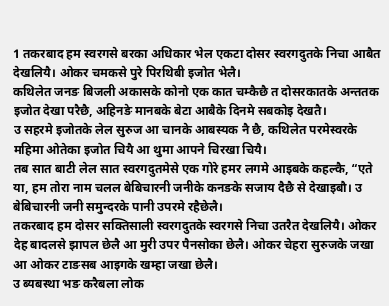1 तकरबाद हम स्वरगसे बरका अधिकार भेल एकटा दोसर स्वरगदुतके निचा आबैत देखलियै। ओकर चमकसे पुरे पिरथिबी इजोत भेलै।
कथिलेत जनङ बिजली अकासके कोनो एक कात चम्कैछै त दोसरकातके अन्ततक इजोत देखा परैछै, अहिनङे मानबके बेटा आबैके दिनमे सबकोइ देखतै।
उ सहरमे इजोतके लेल सुरुज आ चानके आबस्यक नै छै, कथिलेत परमेस्वरके महिमा ओतेका इजोत चियै आ थुमा आपने चिरखा चियै।
तब सात बाटी लेल सात स्वरगदुतमेसे एक गोरे हमर लगमे आइबके कहल्कै, “एते या, हम तोरा नाम चलल बेबिचारनी जनीके कनङके सजाय दैछै से देखाइबौ। उ बेबिचारनी जनी समुन्दरके पानी उपरमे रहैछेलै।
तकरबाद हम दोसर सक्तिसाली स्वरगदुतके स्वरगसे निचा उतरैत देखलियै। ओकर देह बादलसे झापल छेलै आ मुरी उपर पैनसोका छेलै। ओकर चेहरा सुरुजके जखा आ ओकर टाङसब आइगके खम्हा जखा छेलै।
उ ब्यबस्था भङ करैबला लोक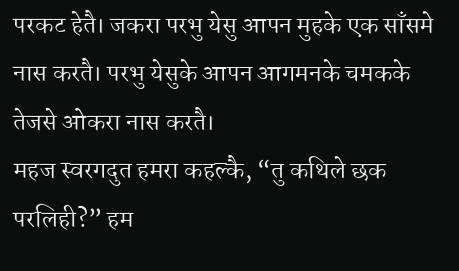परकट हेतै। जकरा परभु येसु आपन मुहके एक साँसमे नास करतै। परभु येसुके आपन आगमनके चमकके तेजसे ओकरा नास करतै।
महज स्वरगदुत हमरा कहल्कै, “तु कथिले छक परलिही?” हम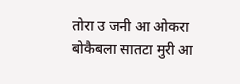तोरा उ जनी आ ओकरा बोकैबला सातटा मुरी आ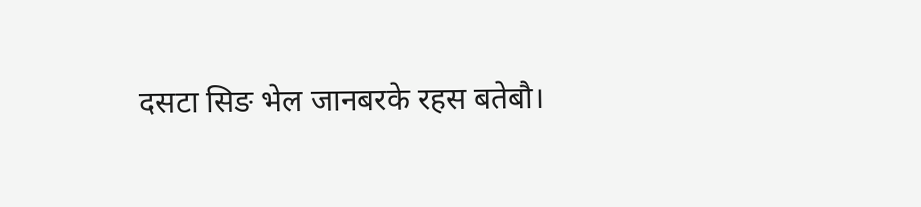दसटा सिङ भेल जानबरके रहस बतेबौ।